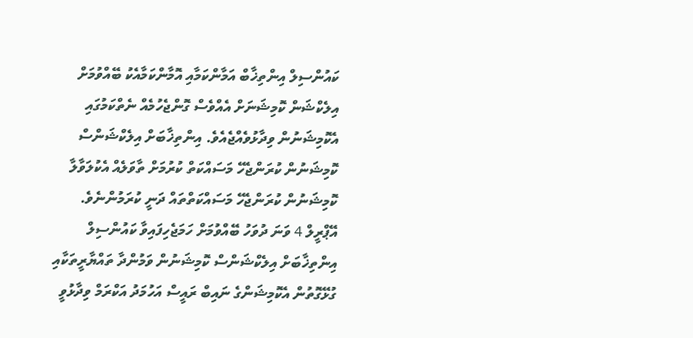ކައުންސިލް އިންތިޚާބް އަމާންކަމާއި އޮމާންކަމާއެކު ބޭއްވުމަށް އިލެކްޝަން ކޮމިޝަނަށް އެއްވެސް ގޮންޖެހުމެއް ނެތްކަމުގައި އެކޮމިޝަނުން ވިދާޅުވެއްޖެއެވެ. އިންތިޚާބަށް އިލެކްޝަންސް ކޮމިޝަނުން ކުރަންޖެހޭ މަސައްކަތް ކުރުމަށް ތާވަލެއް އެކުލަވާލާ ކޮމިޝަނުން ކުރަންޖެހޭ މަސައްކަތްތައް ދަނީ ކުރަމުންނެވެ.
އޭޕްރީލް 4 ވަނަ ދުވަހު ބޭއްވުމަށް ހަމަޖެހިފައިވާ ކައުންސިލް އިންތިޚާބަށް އިލެކްޝަންސް ކޮމިޝަނުން ވަމުންދާ ތައްޔާރީތަކާއި ގުޅޭގޮތުން އެކޮމިޝަންގެ ނައިބް ރައީސް އަހުމަދު އަކްރަމް ވިދާޅުވީ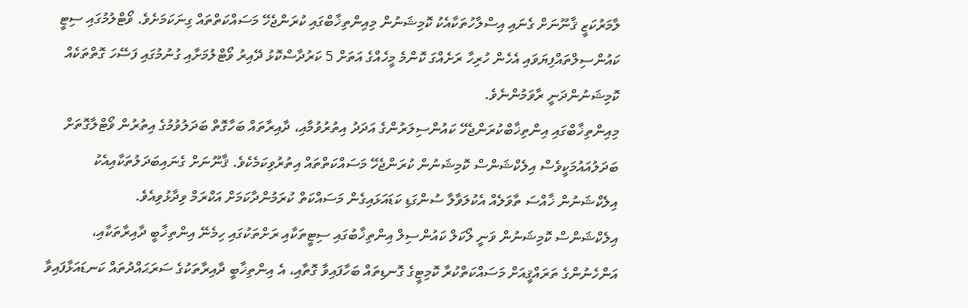ލާމަރުކަޒީ ޤާނޫނަށް ގެނައި އިސްލާހުތަކާއެކު ކޮމިޝަނުން މިއިންތިޚާބްގައި ކުރަންޖެހޭ މަސައްކަތްތައް ގިނަކަމަށެވެ. ވޯޓްލުމުގައި ސިޓީ ކައުންސިލްތައްފިޔަވައި އެހެން ހުރިހާ ރަށެއްގަ ކޮންމެ މީހެއްގެ އަތަށް 5 ކަރުދާސްކޮޅު ދޭއިރު ވޯޓްލުމަށާއި ގުނުމުގައި ފަސޭހަ ގޮތްތަކެއް ކޮމިޝަނުންދަނީ ރާވަމުންނެވެ.
މިއިންތިޚާބްގައި އިންތިޚާބްކުރަންޖެހޭ ކައުންސިލަރުންގެ އަދަދު އިތުރުވުމާއި، ދާއިރާތައް ބަހާގޮތް ބަދަލުވުމުގެ އިތުރުން ވޯޓްލާގޮތަށް ބަދަލުއައުމަކީވެސް އިލެކްޝަންސް ކޮމިޝަނުން ކުރަންޖެހޭ މަސައްކަތްތައް އިތުރުވިކަމެކެވެ. ޤާނޫނަށް ގެނައިބަދަލުތަކާއިއެކު އިލެކްޝަނުން ޚާއްސަ ތާވަލެއް އެކުލަވާލާ ސުންގަޑި ކަޑައަޅައިގެން މަސައްކަތް ކުރަމުންދާކަމަށް އަކްރަމް ވިދާޅުވިއެވެ.
އިލެކްޝަންސް ކޮމިޝަނުން ވަނީ ލޯކަލް ކައުންސިލް އިންތިޚާބުގައި ސިޓީތަކާއި ރަށްތަކުގައި ހިމެނޭ އިންތިޚާބީ ދާއިރާތަކާއި، އަންހެނުންގެ ތަރައްޤީއަށް މަސައްކަތްކުރާ ކޮމިޓީގެ ގޮނޑިތައް ބަހާފައިވާ ގޮތާއި، އެ އިންތިޚާބީ ދާއިރާތަކުގެ ސަރަޙައްދުތައް ކަނޑައަޅާފައިވާ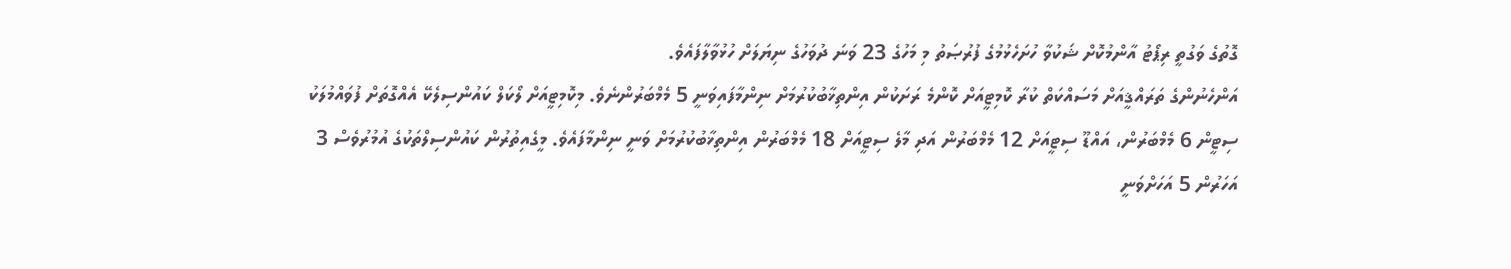ގޮތުގެ ވަގުތީ ރިޕޯޓު އާންމުކޮށް ޝަކުވާ ހުށަހެޅުމުގެ ފުރުޞަތު މި މަހުގެ 23 ވަނަ ދުވަހުގެ ނިޔަލަށް ހުޅުވާލާފައެވެ.
އަންހެނުންގެ ތަރައްޤީއަށް މަސައްކަތް ކުރާ ކޮމިޓީއަށް ކޮންމެ ރަށަކުން އިންތިޚާބުކުރުމަށް ނިންމާފައިވަނީ 5 މެމްބަރުންނެވެ. މިކޮމިޓީއަށް ލޯކަލް ކައުންސިލެކޭ އެއްގޮތަށް ފުވައްމުލަކު ސިޓީން 6 މެމްބަރުން، އައްޑޫ ސިޓީއަށް 12 މެމްބަރުން އަދި މާލެ ސިޓީއަށް 18 މެމްބަރުން އިންތިޚާބުކުރުމަށް ވަނީ ނިންމާފައެވެ. މީގެއިތުރުން ކައުންސިލްތަކުގެ އުމުރުވެސް 3 އަހަރުން 5 އަހަށްވަނީ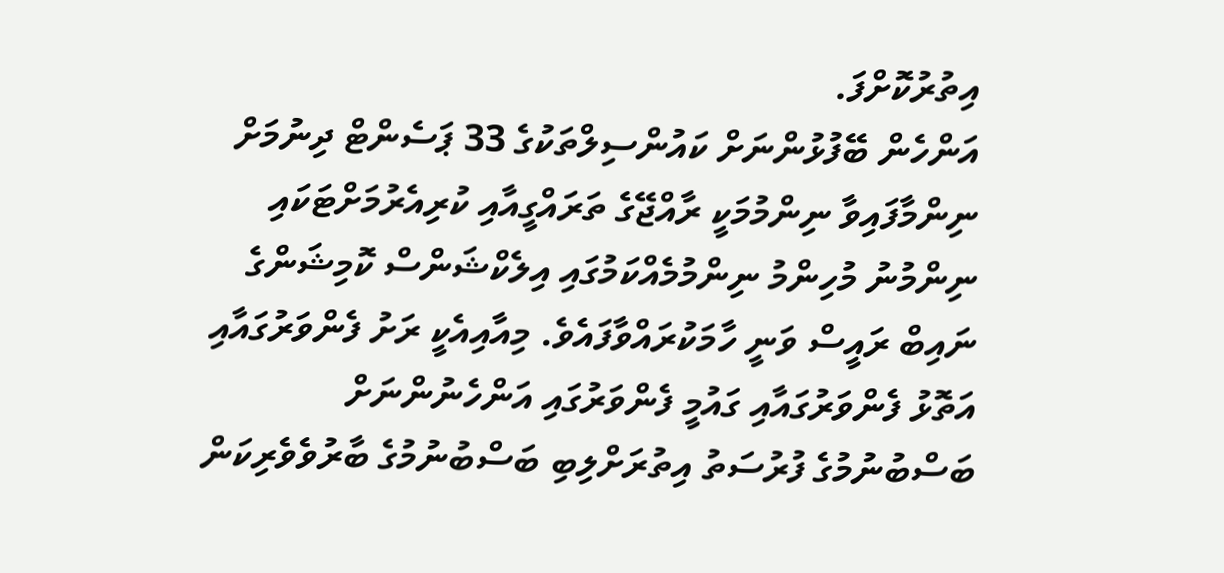އިތުރުކޮށްފަ.
އަންހެން ބޭފުޅުންނަށް ކައުންސިލްތަކުގެ 33 ޕަސެންޓް ދިނުމަށް ނިންމާފައިވާ ނިންމުމަކީ ރާއްޖޭގެ ތަރައްގީއާއި ކުރިއެރުމަށްޓަކައި ނިންމުނު މުހިންމު ނިންމުމެއްކަމުގައި އިލެކްޝަންސް ކޮމިޝަންގެ ނައިބް ރައީސް ވަނީ ހާމަކުރައްވާފައެވެ. މިއާއިއެކީ ރަށު ފެންވަރުގައާއި އަތޮޅު ފެންވަރުގައާއި ގައުމީ ފެންވަރުގައި އަންހެނުންނަށް ބަސްބުނުމުގެ ފުރުސަތު އިތުރަށްލިބި ބަސްބުނުމުގެ ބާރުވެވެރިކަން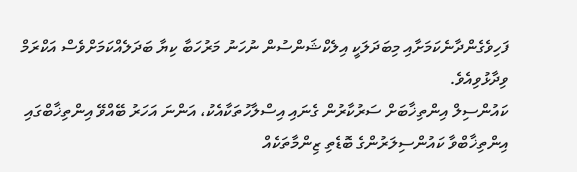ފަހިވެގެންދާނެކަމަށާއި މިބަދަލަކީ އިލެކްޝަންސުން ނުހަނު މަރުހަބާ ކިޔާ ބަދަލެއްކަމަށްވެސް އަކްރަމް ވިދާޅުވިއެވެ.
ކައުންސިލް އިންތިޚާބަށް ސަރުކާރުން ގެނައި އިސްލާހުތަކާއެކު، އަންނަ އަހަރު ބޭއްވޭ އިންތިޚާބްގައި އިންތިޚާބްވާ ކައުންސިލަރުންގެ ބޮޑެތި ޒިންމާތަކެއް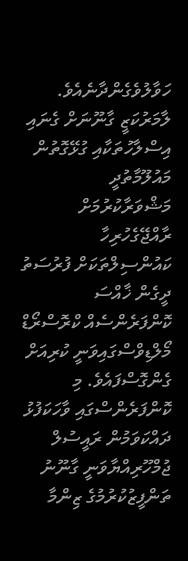ހަވާލުވެގެންދާނެއެވެ. ލާމަރުކަޒީ ގާނޫނަށް ގެނައި އިސްލާހުތަކާއި ގުޅޭގޮތުން މައުލޫމާތުދީ މަޝްވަރާކުރުމަށް ރާއްޖޭގެހުރިހާ ކައުންސިލްތަކަށް ފުރުސަތު ދީގެން ޚާއްސަ ކޮންފަރެންސެއް ކްރޮސްރޯޑް މޯލްޑިވްސްގައިވަނީ ކުރިއަށް ގެންގޮސްފައެވެ. މި ކޮންފަރެންސްގައި ވާހަކަފުޅު ދައްކަވަމުން ރައީސުލް ޖުމްހޫރިއްޔާވަނީ ގާނޫނު ތަންފީޒުކުރުމުގެ ޒިންމާ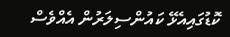ކޮޑުގައިއެޅޭ ކައުންސިލަރުން އެއްވެސް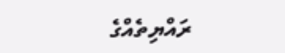ރައްޔިތެއްގެ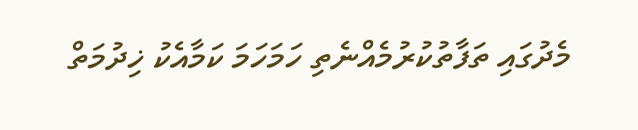މެދުގައި ތަފާތުކުރުމެއްނެތި ހަމަހަމަ ކަމާއެކު ޚިދުމަތް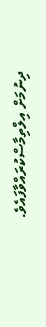ދިނުމަށް އިލްތިމާސްކުރައްވާފައެވެ.